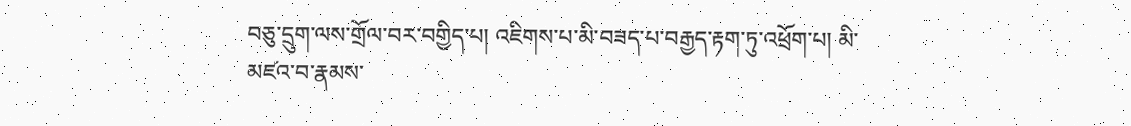བཅུ་དྲུག་ལས་གྲོལ་བར་བགྱིད་པ། འཇིགས་པ་མི་བཟད་པ་བརྒྱད་རྟག་ཏུ་འཕྲོག་པ། མི་མཛའ་བ་རྣམས་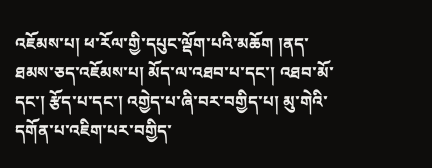འཇོམས་པ། ཕ་རོལ་གྱི་དཔུང་ལྡོག་པའི་མཆོག །ནད་ཐམས་ཅད་འཇོམས་པ། མོད་ལ་འཐབ་པ་དང་། འཐབ་མོ་དང་། རྩོད་པ་དང་། འགྱེད་པ་ཞི་བར་བགྱིད་པ། མུ་གེའི་དགོན་པ་འཇིག་པར་བགྱིད་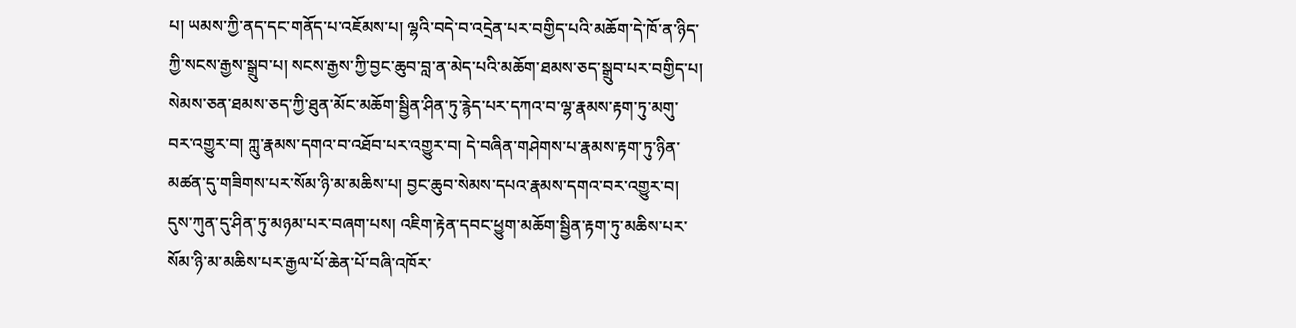པ། ཡམས་ཀྱི་ནད་དང་གནོད་པ་འཇོམས་པ། ལྷའི་བདེ་བ་འདྲེན་པར་བགྱིད་པའི་མཆོག་དེ་ཁོ་ན་ཉིད་ཀྱི་སངས་རྒྱས་སྒྲུབ་པ། སངས་རྒྱས་ཀྱི་བྱང་ཆུབ་བླ་ན་མེད་པའི་མཆོག་ཐམས་ཅད་སྒྲུབ་པར་བགྱིད་པ། སེམས་ཅན་ཐམས་ཅད་ཀྱི་ཐུན་མོང་མཆོག་སྦྱིན་ཤིན་ཏུ་རྙེད་པར་དཀའ་བ་ལྷ་རྣམས་རྟག་ཏུ་མགུ་བར་འགྱུར་བ། ཀླུ་རྣམས་དགའ་བ་འཐོབ་པར་འགྱུར་བ། དེ་བཞིན་གཤེགས་པ་རྣམས་རྟག་ཏུ་ཉིན་མཚན་དུ་གཟིགས་པར་སོམ་ཉི་མ་མཆིས་པ། བྱང་ཆུབ་སེམས་དཔའ་རྣམས་དགའ་བར་འགྱུར་བ། དུས་ཀུན་དུ་ཤིན་ཏུ་མཉམ་པར་བཞག་པས། འཇིག་རྟེན་དབང་ཕྱུག་མཆོག་སྦྱིན་རྟག་ཏུ་མཆིས་པར་སོམ་ཉི་མ་མཆིས་པར་རྒྱལ་པོ་ཆེན་པོ་བཞི་འཁོར་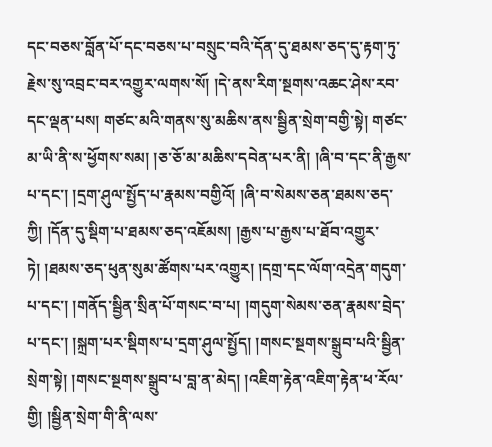དང་བཅས་བློན་པོ་དང་བཅས་པ་བསྲུང་བའི་དོན་དུ་ཐམས་ཅད་དུ་རྟག་ཏུ་རྗེས་སུ་འབྲང་བར་འགྱུར་ལགས་སོ། །དེ་ནས་རིག་སྔགས་འཆང་ཤེས་རབ་དང་ལྡན་པས། གཙང་མའི་གནས་སུ་མཆིས་ནས་སྦྱིན་སྲེག་བགྱི་སྟེ། གཙང་མ་ཡི་ནི་ས་ཕྱོགས་སམ། །ཅ་ཅོ་མ་མཆིས་དབེན་པར་ནི། །ཞི་བ་དང་ནི་རྒྱས་པ་དང་། །དྲག་ཤུལ་སྤྱོད་པ་རྣམས་བགྱིའོ། །ཞི་བ་སེམས་ཅན་ཐམས་ཅད་ཀྱི། །དོན་དུ་སྡིག་པ་ཐམས་ཅད་འཇོམས། །རྒྱས་པ་རྒྱས་པ་ཐོབ་འགྱུར་ཏེ། །ཐམས་ཅད་ཕུན་སུམ་ཚོགས་པར་འགྱུར། །དགྲ་དང་ལོག་འདྲེན་གདུག་པ་དང་། །གནོད་སྦྱིན་སྲིན་པོ་གསང་བ་པ། །གདུག་སེམས་ཅན་རྣམས་བྲེད་པ་དང་། །སྐྲག་པར་སྡིགས་པ་དྲག་ཤུལ་སྤྱོད། །གསང་སྔགས་སྒྲུབ་པའི་སྦྱིན་སྲེག་སྟེ། །གསང་སྔགས་སྒྲུབ་པ་བླ་ན་མེད། །འཇིག་རྟེན་འཇིག་རྟེན་ཕ་རོལ་གྱི། །སྦྱིན་སྲེག་གི་ནི་ལས་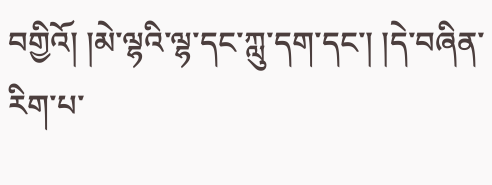བགྱིའོ། །མེ་ལྷའི་ལྷ་དང་ཀླུ་དག་དང་། །དེ་བཞིན་རིག་པ་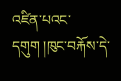འཛིན་པའང་དགུག །ཁུང་བརྐོས་དེ་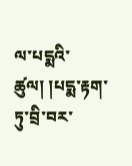ལ་པདྨའི་ཚུལ། །པདྨ་རྟག་ཏུ་བྲི་བར་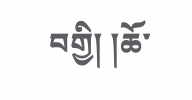བགྱི། །ཆོ་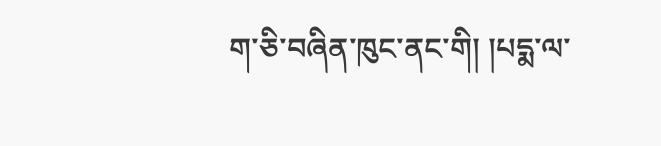ག་ཅི་བཞིན་ཁུང་ནང་གི། །པདྨ་ལ་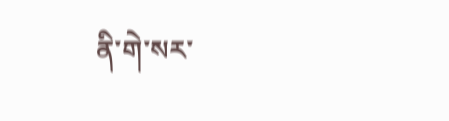ནི་གེ་སར་